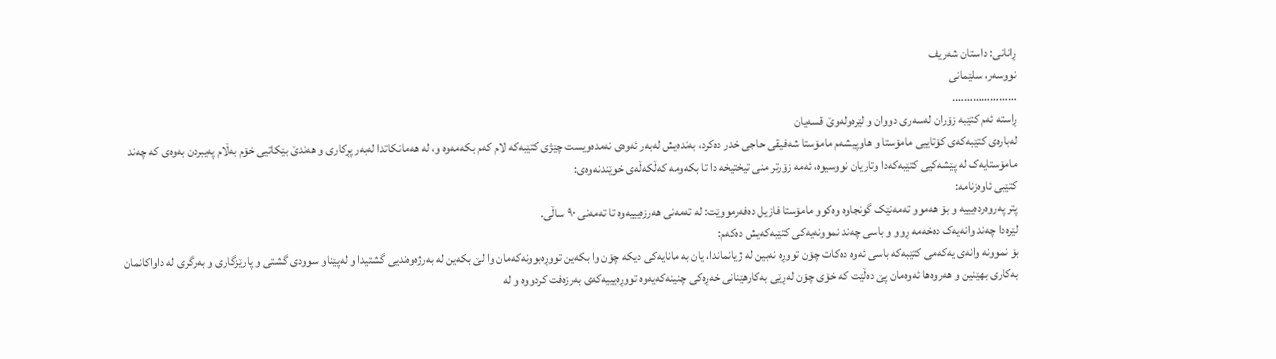ڕانانی: داستان شەریف
نووسەر، سلێمانی
………………….
ڕاستە ئەم کتێبە زۆران لەسەری دووان و لێرەولەوێ قسەیان
لەبارەی کتێبەکەی کۆتاییی مامۆستا و هاوپیشەم مامۆستا شەفیقی حاجی خدر دەکرد، بەندەیش لەبەر ئەوەی نەمدەویست چێژی کتێبەکە لام کەم بکەمەوە و، لە هەمانکاتدا لەبەر پڕکاری و هەندێ بێکاتیی خۆم بەڵام پەیبردن بەوەی کە چەند مامۆستایەک لە پێشەکیی کتێبەکەدا وتاریان نووسیوە، ئەمە زۆرتر منی تیختیخە دا تا بکەومە کەڵکەڵەی خوێندنەوەی:
کتێبی ئاوەزنامە:
پتر پەروەردەیییە و بۆ هەموو تەمەنێک گونجاوە وەکوو مامۆستا فازیل دەفەرمووێت: لە تەمەنی هەرزەیییەوە تا تەمەنی ۹٠ ساڵی.
لێرەدا چەند وانەیەک دەخەمە ڕوو و باسی چەند نموونەیەکی کتێبەکەیش دەکەم:
بۆ نموونە وانەی یەکەمی کتێبەکە باسی ئەوە دەکات چۆن تووڕە نەبین لە ژیانماندا، یان بە مانایەکی دیکە چۆن وا بکەین تووڕەبوونەکەمان وا لێ بکەین لە بەرژەوەندیی گشتیدا و لەپێناو سوودی گشتی و پارێزگاری و بەرگری لە داواکانمان بەکاری بهێنین و هەروەها ئەوەمان پێ دەڵێت کە خۆی چۆن لەڕێی بەکارهێنانی خەڕەکی چنینەکەیەوە تووڕەیییەکەی بەرزەفت کردووە و لە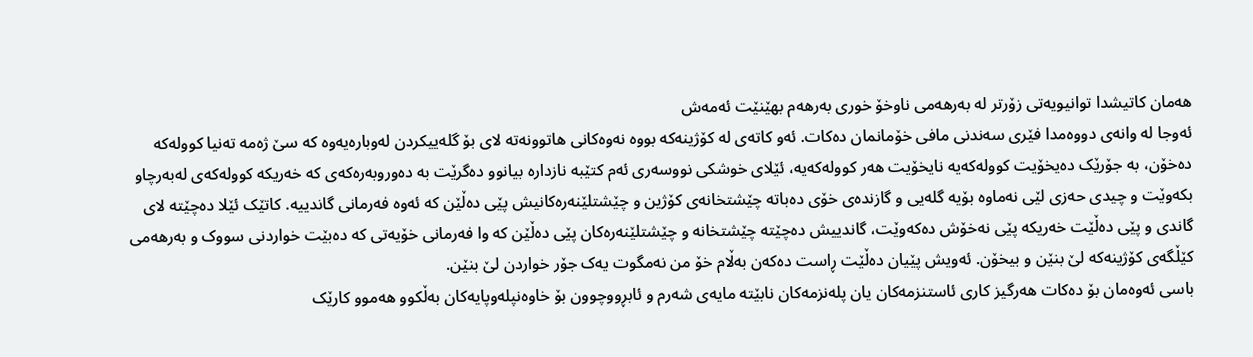هەمان کاتیشدا توانیویەتی زۆرتر لە بەرهەمی ناوخۆ خوری بەرهەم بهێنێت ئەمەش
ئەوجا لە وانەی دووەمدا فێری سەندنی مافی خۆمانمان دەکات. ئەو کاتەی لە کۆژینەکە بووە نەوەکانی هاتوونەتە لای بۆ گلەییکردن لەوبارەیەوە کە سێ ژەمە تەنیا کوولەکە دەخۆن، بە جۆرێک دەیخۆیت کوولەکەیە نایخۆیت هەر کوولەکەیە، ئێلای خوشکی نووسەری ئەم کتێبە نازدارە بیانوو دەگرێت بە دەوروبەرەکەی کە خەریکە کوولەکەی لەبەرچاو بکەوێت و چیدی حەزی لێی نەماوە بۆیە گلەیی و گازندەی خۆی دەباتە چێشتخانەی کۆژین و چێشتلێنەرەکانیش پێی دەڵێن کە ئەوە فەرمانی گاندییە. کاتێک ئێلا دەچێتە لای گاندی و پێی دەڵێت خەریکە پێی نەخۆش دەکەوێت، گاندییش دەچێتە چێشتخانە و چێشتلێنەرەکان پێی دەڵێن کە وا فەرمانی خۆیەتی کە دەبێت خواردنی سووک و بەرهەمی کێڵگەی کۆژینەکە لێ بنێن و بیخۆن. ئەویش پێیان دەڵێت ڕاست دەکەن بەڵام خۆ من نەمگوت یەک جۆر خواردن لێ بنێن.
باسی ئەوەمان بۆ دەکات هەرگیز کاری ئاستنزمەکان یان پلەنزمەکان نابێتە مایەی شەرم و ئابڕووچوون بۆ خاوەنپلەوپایەکان بەڵکوو هەموو کارێک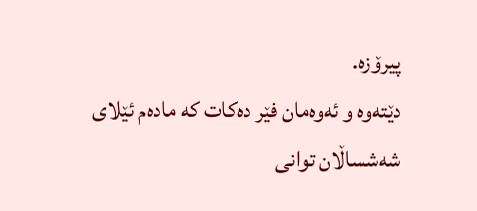پیرۆزە.
دێتەوە و ئەوەمان فێر دەکات کە مادەم ئێلای شەشساڵان توانی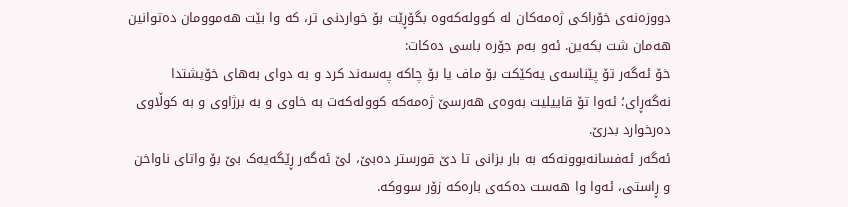دووزەنەی خۆراکی ژەمەکان لە کوولەکەوە بگۆڕێت بۆ خواردنی تر، کە وا بێت هەموومان دەتوانین هەمان شت بکەین. ئەو بەم جۆرە باسی دەکات:
خۆ ئەگەر تۆ پێناسەی یەکێکت بۆ ماف یا بۆ چاکە پەسەند کرد و بە دوای بەهای خۆیشتدا نەگەڕای؛ ئەوا تۆ قاییلیت بەوەی هەرسێ ژەمەکە کوولەکەت بە خاوی و بە برژاوی و بە کوڵاوی دەرخوارد بدرێ.
ئەگەر ئەفسانەبوونەکە بە بار بزانی تا دێ قورستر دەبێ، لێ ئەگەر ڕێگەیەک بێ بۆ واتای ناواخن و ڕاستی، ئەوا وا هەست دەکەی بارەکە زۆر سووکە.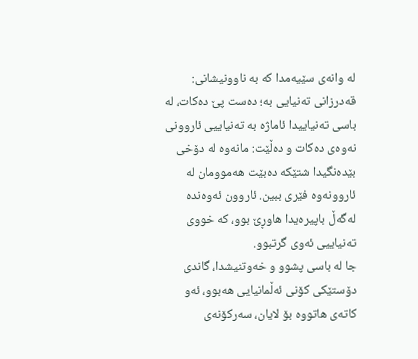لە وانەی سێیەمدا کە بە ناوونیشانی: قەدرزانی تەنیایی بە؛ دەست پێ دەکات، لە باسی تەنیاییدا ئاماژە بە تەنیاییی ئاروونی نەوەی دەکات و دەڵێت: مانەوە لە دۆخی بێدەنگیدا شتێکە دەبێت هەموومان لە ئاروونەوە فێری ببین. ئاروون ئەوەندە لەگەڵ باپیرەیدا هاوڕێ بوو، کە خووی تەنیاییی ئەوی گرتبوو.
جا لە باسی پشوو و خەوتنیشدا، گاندی دۆستێکی کۆنی ئەڵمانیایی هەبوو، ئەو کاتەی هاتووە بۆ لایان، سەرکۆنەی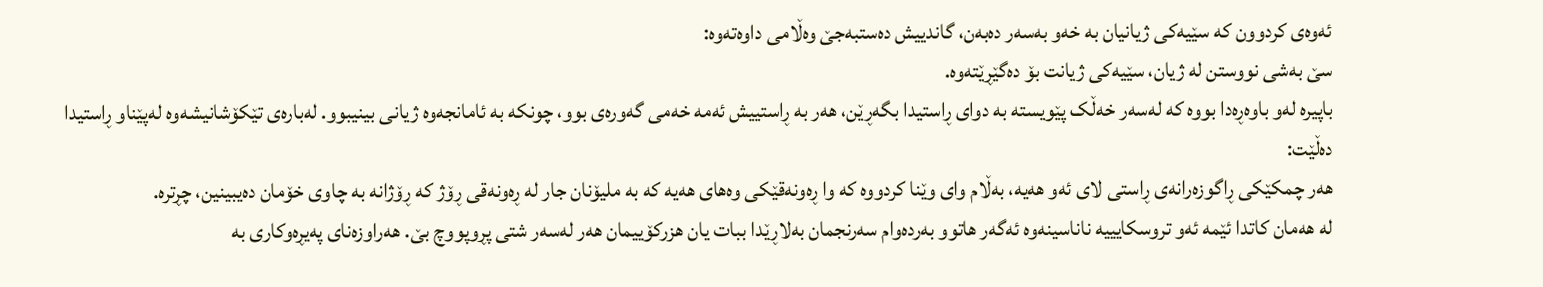ئەوەی کردوون کە سێیەکی ژیانیان بە خەو بەسەر دەبەن، گاندییش دەستبەجێ وەڵامی داوەتەوە:
سێ بەشی نووستن لە ژیان، سێیەکی ژیانت بۆ دەگێڕێتەوە.
باپیرە لەو باوەڕەدا بووە کە لەسەر خەڵک پێویستە بە دوای ڕاستیدا بگەڕێن، هەر بە ڕاستییش ئەمە خەمی گەورەی بوو، چونکە بە ئامانجەوە ژیانی بینیبوو. لەبارەی تێکۆشانیشەوە لەپێناو ڕاستیدا دەڵێت:
هەر چمکێکی ڕاگوزەرانەی ڕاستی لای ئەو هەیە، بەڵام وای وێنا کردووە کە وا ڕەونەقێکی وەهای هەیە کە بە ملیۆنان جار لە ڕەونەقی ڕۆژ کە ڕۆژانە بە چاوی خۆمان دەیبینین، چڕترە.
لە هەمان کاتدا ئێمە ئەو تروسکایییە ناناسینەوە ئەگەر هاتوو بەردەوام سەرنجمان بەلاڕێدا ببات یان هزرکۆییمان هەر لەسەر شتی پڕوپووچ بێ. هەراوزەنای پەیڕەوکاری بە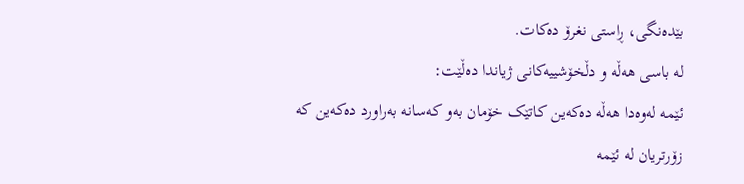بێدەنگی، ڕاستی نغرۆ دەکات.
لە باسی هەڵە و دڵخۆشییەکانی ژیاندا دەڵێت:
ئێمە لەوەدا هەڵە دەکەین کاتێک خۆمان بەو کەسانە بەراورد دەکەین کە زۆرتریان لە ئێمە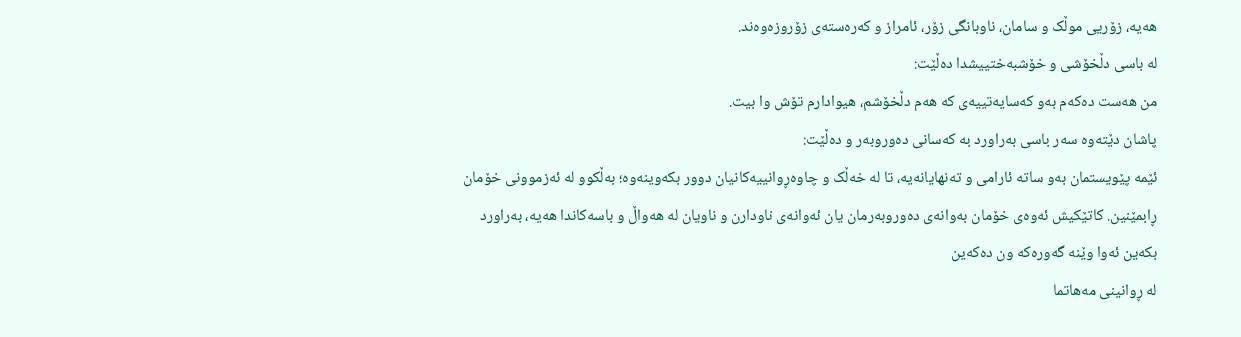هەیە، زۆریی موڵک و سامان، ناوبانگی زۆر، ئامراز و کەرەستەی زۆروزەوەند.
لە باسی دڵخۆشی و خۆشبەختییشدا دەڵێت:
من هەست دەکەم بەو کەسایەتییەی کە هەم دڵخۆشم، هیوادارم تۆش وا بیت.
پاشان دێتەوە سەر باسی بەراورد بە کەسانی دەوروبەر و دەڵێت:
ئێمە پێویستمان بەو ساتە ئارامی و تەنهایانەیە، تا لە خەڵک و چاوەڕوانییەکانیان دوور بکەوینەوە؛ بەڵکوو لە ئەزموونی خۆمان ڕابمێنین. کاتێکیش ئەوەی خۆمان بەوانەی دەوروبەرمان یان ئەوانەی ناودارن و ناویان لە هەواڵ و باسەکاندا هەیە، بەراورد بکەین ئەوا وێنە گەورەکە ون دەکەین
لە ڕوانینی مەهاتما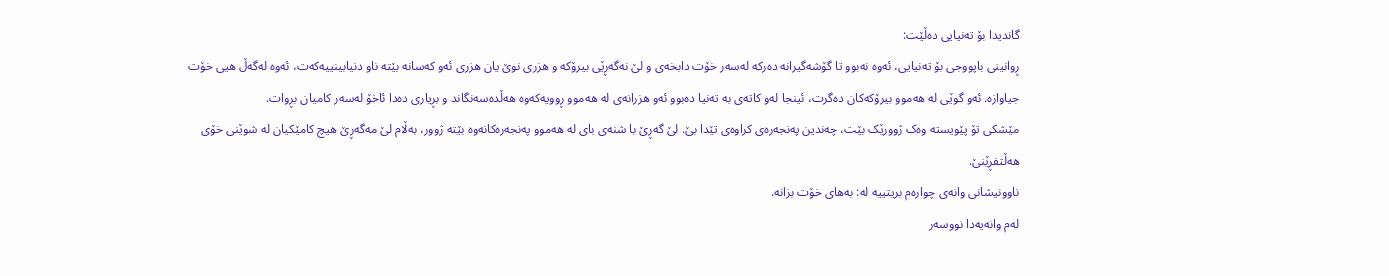گاندیدا بۆ تەنیایی دەڵێت:
ڕوانینی باپووجی بۆ تەنیایی، ئەوە نەبوو تا گۆشەگیرانە دەرکە لەسەر خۆت دابخەی و لێ نەگەڕێی بیرۆکە و هزری نوێ یان هزری ئەو کەسانە بێتە ناو دنیابینییەکەت، ئەوە لەگەڵ هیی خۆت جیاوازە. ئەو گوێی لە هەموو بیرۆکەکان دەگرت، ئینجا لەو کاتەی بە تەنیا دەبوو ئەو هزرانەی لە هەموو ڕوویەکەوە هەڵدەسەنگاند و بڕیاری دەدا ئاخۆ لەسەر کامیان بڕوات.
مێشکی تۆ پێویستە وەک ژوورێک بێت، چەندین پەنجەرەی کراوەی تێدا بێ. لێ گەڕێ با شنەی بای لە هەموو پەنجەرەکانەوە بێتە ژوور، بەڵام لێ مەگەڕێ هیچ کامێکیان لە شوێنی خۆی هەڵتفڕێنێ.
ناوونیشانی وانەی چوارەم بریتییە لە: بەهای خۆت بزانە.
لەم وانەیەدا نووسەر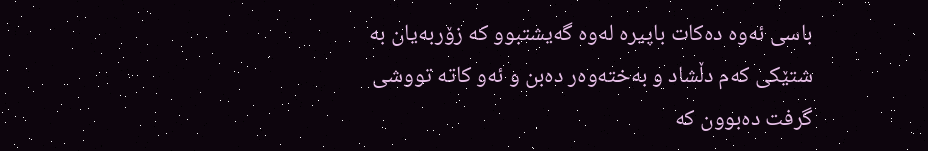باسی ئەوە دەکات باپیرە لەوە گەیشتبوو کە زۆربەیان بە شتێکی کەم دڵشاد و بەختەوەر دەبن و ئەو کاتە تووشی گرفت دەبوون کە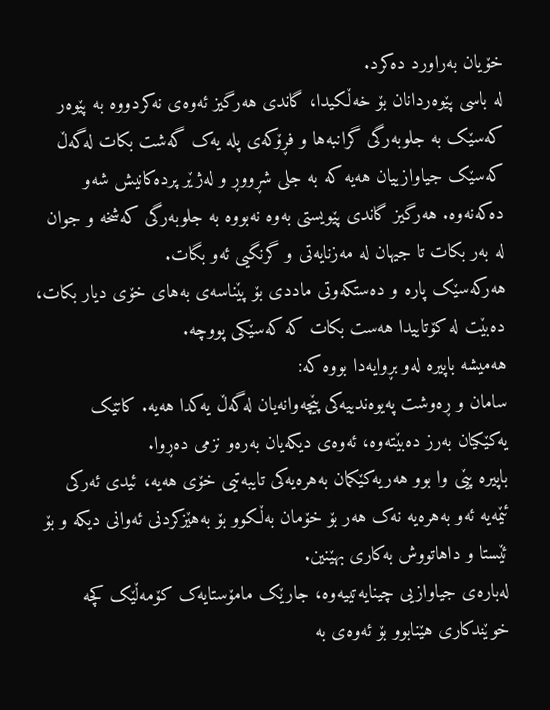خۆیان بەراورد دەکرد.
لە باسی پێوەردانان بۆ خەڵکیدا، گاندی هەرگیز ئەوەی نەکردووە بە پێوەر کەسێک بە جلوبەرگی گرانبەها و فڕۆکەی پلە یەک گەشت بکات لەگەڵ کەسێک جیاوازییان هەیە کە بە جلی شڕووڕ و لەژێر پردەکانیش شەو دەکەنەوە. هەرگیز گاندی پێویستی بەوە نەبووە بە جلوبەرگی کەشخە و جوان لە بەر بکات تا جیهان لە مەزنایەتی و گرنگیی ئەو بگات.
هەرکەسێک پارە و دەستکەوتی ماددی بۆ پێناسەی بەهای خۆی دیار بکات، دەبێت لە کۆتاییدا هەست بکات کە کەسێکی پووچە.
هەمیشە باپیرە لەو بڕوایەدا بووە کە:
سامان و ڕەوشت پەیوەندییەکی پێچەوانەیان لەگەڵ یەکدا هەیە. کاتێک یەکێکیان بەرز دەبێتەوە، ئەوەی دیکەیان بەرەو نزمی دەڕوا.
باپیرە پێی وا بوو هەریەکێکمان بەهرەیەکی تایبەتیی خۆی هەیە، ئیدی ئەرکی ئێمەیە ئەو بەهرەیە نەک هەر بۆ خۆمان بەڵکوو بۆ بەهێزکردنی ئەوانی دیکە و بۆ ئێستا و داهاتووش بەکاری بهێنین.
لەبارەی جیاوازیی چینایەتییەوە، جارێک مامۆستایەک کۆمەڵێک کچە خوێندکاری هێنابوو بۆ ئەوەی بە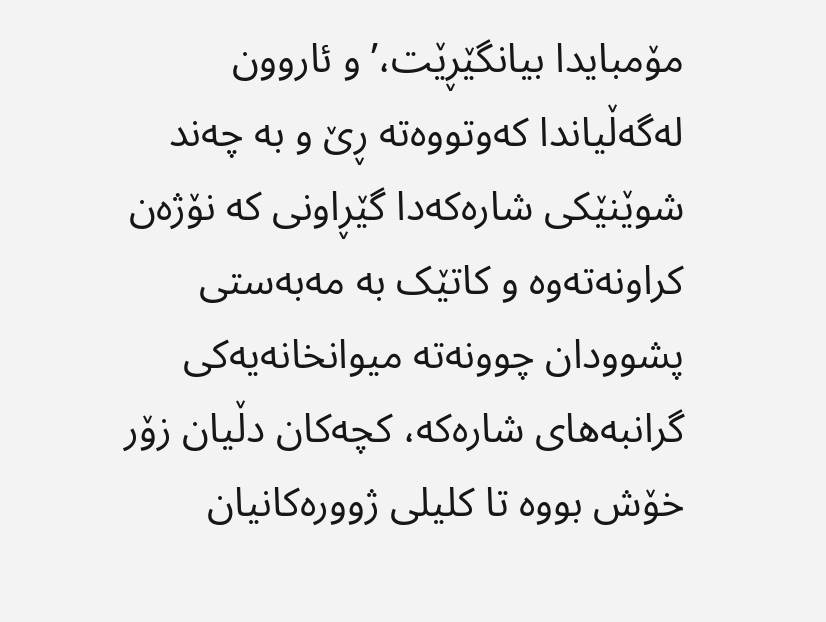مۆمبایدا بیانگێڕێت،’ و ئاروون لەگەڵیاندا کەوتووەتە ڕێ و بە چەند شوێنێکی شارەکەدا گێڕاونی کە نۆژەن کراونەتەوە و کاتێک بە مەبەستی پشوودان چوونەتە میوانخانەیەکی گرانبەهای شارەکە، کچەکان دڵیان زۆر خۆش بووە تا کلیلی ژوورەکانیان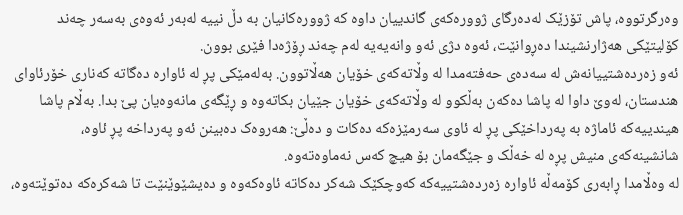وەرگرتووە، پاش تۆزێک لەدەرگای ژوورەکەی گاندییان داوە کە ژوورەکانیان بە دڵ نییە لەبەر ئەوەی بەسەر چەند کۆلیتێکی هەژارنشیندا دەڕوانێت، ئەوە دژی ئەو وانەیەیە لەم چەند ڕۆژەدا فێری بوون.
ئەو زەردەشتییانەش لە سەدەی حەفتەمدا لە وڵاتەکەی خۆیان هەڵاتوون. بەلەمێکی پڕ لە ئاوارە دەگاتە کەناری خۆرئاوای هندستان، لەوێ داوا لە پاشا دەکەن بەڵکوو لە وڵاتەکەی خۆیان جێیان بکاتەوە و ڕێگەی مانەوەیان پێ بدا. بەڵام پاشا هیندییەکە ئاماژە بە پەرداخێکی پڕ لە ئاوی سەرمێزەکە دەکات و دەڵێ: هەروەک دەبینن ئەو پەرداخە پڕ ئاوە، شانشینەکەی منیش پڕە لە خەڵک و جێگەمان بۆ هیچ کەس نەماوەتەوە.
لە وەڵامدا ڕابەری کۆمەڵە ئاوارە زەردەشتییەکە کەوچكێک شەکر دەکاتە ئاوەکەوە و دەیشێوێنێت تا شەکرەکە دەتوێتەوە،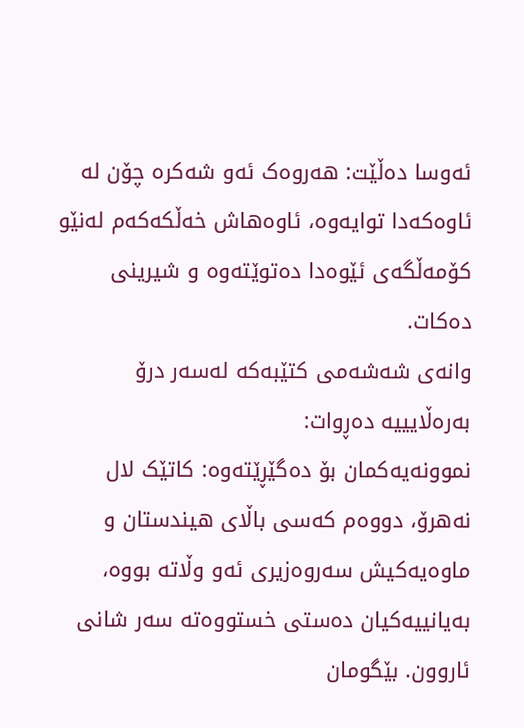ئەوسا دەڵێت: هەروەک ئەو شەکرە چۆن لە ئاوەکەدا توایەوە، ئاوەهاش خەڵکەکەم لەنێو کۆمەڵگەی ئێوەدا دەتوێتەوە و شیرینی دەکات.
وانەی شەشەمی کتێبەکە لەسەر درۆ بەرەڵایییە دەڕوات:
نموونەیەکمان بۆ دەگێڕێتەوە: کاتێک لال نەهرۆ، دووەم کەسی باڵای هیندستان و ماوەیەکیش سەروەزیری ئەو وڵاتە بووە، بەیانییەکیان دەستی خستووەتە سەر شانی ئاروون. بێگومان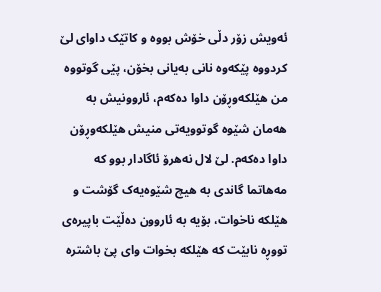ئەویش زۆر دڵی خۆش بووە و کاتێک داوای لێ کردووە پێکەوە نانی بەیانی بخۆن، پێی گوتووە من هێلکەوڕۆن داوا دەکەم، ئاروونیش بە هەمان شێوە گوتوویەتی منیش هێلکەوڕۆن داوا دەکەم. لێ لال نەهرۆ ئاگادار بوو کە مەهاتما گاندی بە هیچ شێوەیەک گۆشت و هێلکە ناخوات، بۆیە بە ئاروون دەڵێت باپیرەی تووڕە نابێت کە هێلکە بخوات وای پێ باشترە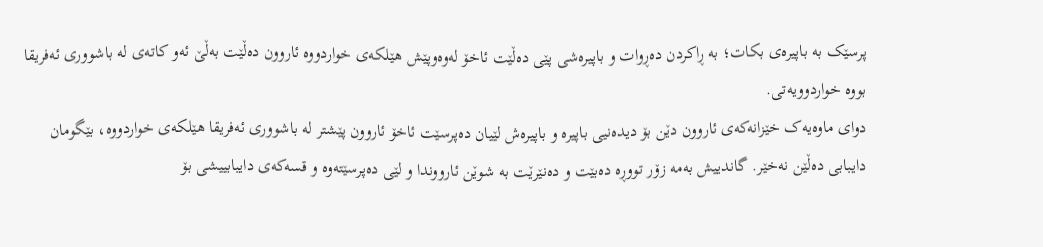پرسێک بە باپیرەی بکات؛ بە ڕاکردن دەڕوات و باپیرەشی پێی دەڵێت ئاخۆ لەوەوپێش هێلکەی خواردووە ئاروون دەڵێت بەڵێ ئەو کاتەی لە باشووری ئەفریقا بووە خواردوویەتی.
دوای ماوەیەک خێزانەکەی ئاروون دێن بۆ دیدەنیی باپیرە و باپیرەش لێیان دەپرسێت ئاخۆ ئاروون پێشتر لە باشووری ئەفریقا هێلکەی خواردووە، بێگومان دایبابی دەڵێن نەخێر. گاندییش بەمە زۆر تووڕە دەبێت و دەنێرێت بە شوێن ئارووندا و لێی دەپرسێتەوە و قسەکەی دایبابییشی بۆ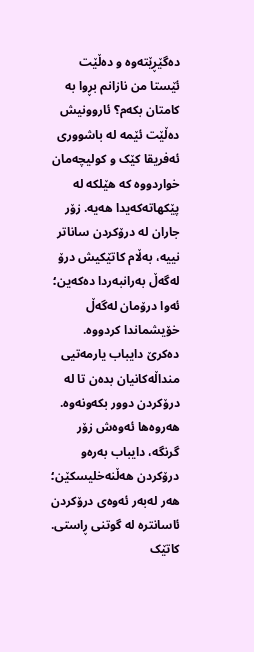دەگێڕێتەوە و دەڵێت ئێستا من نازانم بڕوا بە کامتان بکەم؟ ئاروونیش دەڵێت ئێمە لە باشووری ئەفریقا کێک و کولیچەمان خواردووە کە هێلکە لە پێکهاتەکەیدا هەیە. زۆر جاران لە درۆکردن ساناتر نییە، بەڵام کاتێکیش درۆ لەگەڵ بەرانبەردا دەکەین؛ ئەوا درۆمان لەگەڵ خۆیشماندا کردووە.
دەکرێ دایباب یارمەتیی منداڵەکانیان بدەن تا لە درۆکردن دوور بکەونەوە.
هەروەها ئەوەش زۆر گرنگە، دایباب بەرەو درۆکردن هەڵنەخلیسکێن؛ هەر لەبەر ئەوەی درۆکردن ئاسانترە لە گوتنی ڕاستی. کاتێک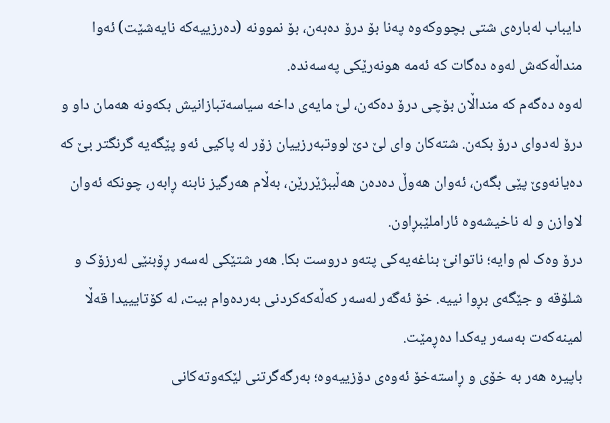دایباب لەبارەی شتی بچووکەوە پەنا بۆ درۆ دەبەن، بۆ نموونە (دەرزییەکە نایەشێت) ئەوا منداڵەکەش لەوە دەگات کە ئەمە هونەرێکی پەسەندە.
لەوە دەگەم کە منداڵان بۆچی درۆ دەکەن، لێ مایەی داخە سیاسەتبازانیش بکەونە هەمان داو و درۆ لەدوای درۆ بکەن. شتەکان وای لێ دێ لووتبەرزییان زۆر لە پاکیی ئەو پێگەیە گرنگتر بێ کە دەیانەوێ پێی بگەن، ئەوان هەوڵ دەدەن هەڵببژێررێن، بەڵام هەرگیز نابنە ڕابەر، چونکە ئەوان لاوازن و لە ناخیشەوە ئاراملێبڕاون.
درۆ وەک لم وایە؛ ناتوانێ بناغەیەکی پتەو دروست بکا. هەر شتێکی لەسەر ڕۆبنێی لەرزۆک و شلۆقە و جێگەی بڕوا نییە. خۆ ئەگەر لەسەر کەڵەکەکردنی بەردەوام بیت، لە کۆتایییدا قەڵا لمینەکەت بەسەر یەکدا دەڕمێت.
باپیرە هەر بە خۆی و ڕاستەخۆ ئەوەی دۆزییەوە؛ بەرگەگرتنی لێکەوتەکانی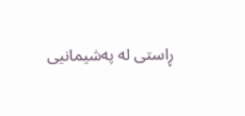ڕاستی لە پەشیمانیی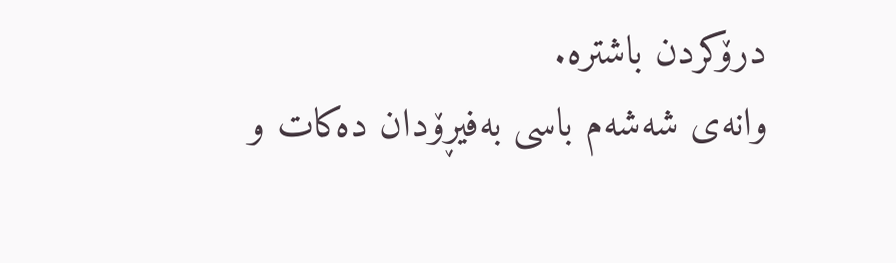درۆکردن باشترە.
وانەی شەشەم باسی بەفیڕۆدان دەکات و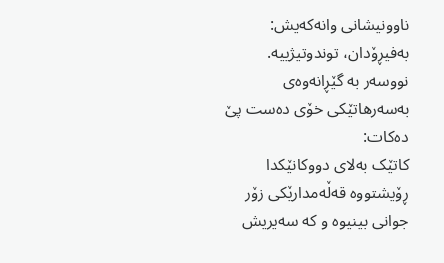ناوونیشانی وانەکەیش: بەفیڕۆدان، توندوتیژییە.
نووسەر بە گێڕانەوەی بەسەرهاتێکی خۆی دەست پێ دەکات:
کاتێک بەلای دووکانێکدا ڕۆیشتووە قەڵەمدارێکی زۆر جوانی بینیوە و کە سەیریش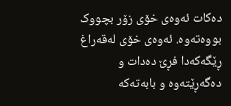دەکات ئەوەی خۆی زۆر بچووک بووەتەوە. ئەوەی خۆی لەقەراغ ڕێگەکەدا فڕێ دەدات و دەگەڕێتەوە و بابەتەکە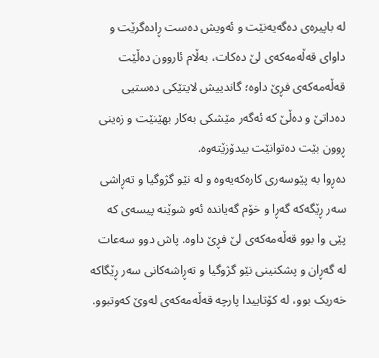لە باپیرەی دەگەیەنێت و ئەویش دەست ڕادەگرێت و داوای قەڵەمەکەی لێ دەکات، بەڵام ئاروون دەڵێت قەڵەمەکەی فڕێ داوە؛ گاندییش لایتێکی دەستیی دەداتێ و دەڵێ کە ئەگەر مێشکی بەکار بهێنێت و زەینی ڕوون بێت دەتوانێت بیدۆزێتەوە.
دەڕوا بە پێوسەری کارەکەیەوە و لە نێو گژوگیا و تەڕاشی سەر ڕێگەکە گەڕا و خۆم گەیاندە ئەو شوێنە پیسەی کە پێی وا بوو قەڵەمەکەی لێ فڕێ داوە. پاش دوو سەعات لە گەڕان و پشکنینی نێو گژوگیا و تەڕاشەکانی سەر ڕێگاکە خەریک بوو، لە کۆتاییدا پارچە قەڵەمەکەی لەوێ کەوتبوو.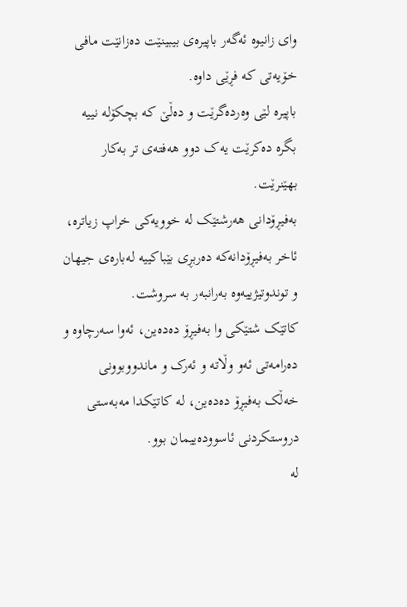وای زانیوە ئەگەر باپیرەی بیبینێت دەزانێت مافی خۆیەتی کە فڕێی داوە.
باپیرە لێی وەردەگرێت و دەڵێ کە بچکۆلە نییە بگرە دەکرێت یەک دوو هەفتەی تر بەکار بهێنرێت.
بەفیڕۆدانی هەرشتێک لە خوویەکی خراپ زیاترە، ئاخر بەفیڕۆدانەکە دەربڕی بێباکییە لەبارەی جیهان و توندوتیژییەوە بەرانبەر بە سروشت.
کاتێک شتێکی وا بەفیڕۆ دەدەین، ئەوا سەرچاوە و دەرامەتی ئەو وڵاتە و ئەرک و ماندووبوونی خەڵک بەفیڕۆ دەدەین، لە کاتێکدا مەبەستی دروستکردنی ئاسوودەییمان بوو.
لە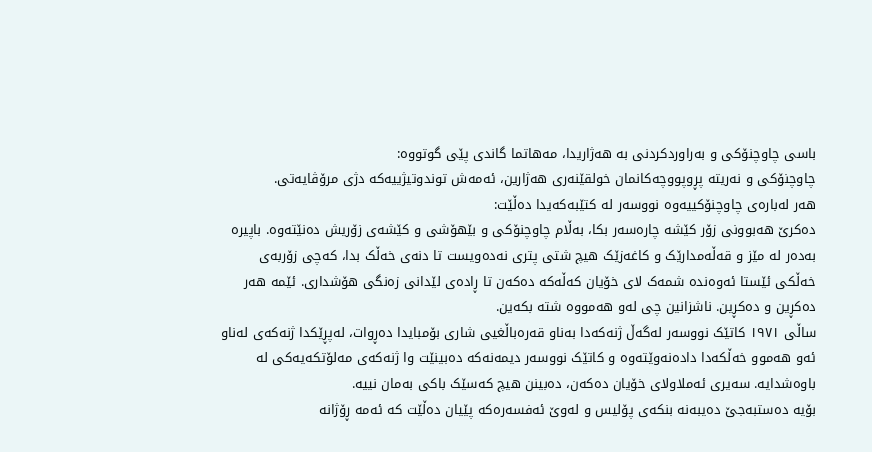باسی چاوچنۆکی و بەراوردکردنی بە هەژاریدا، مەهاتما گاندی پێی گوتووە:
چاوچنۆکی و نەریتە پڕوپووچەکانمان خولقێنەری هەژارین، ئەمەش توندوتیژییەکە دژی مرۆڤایەتی.
هەر لەبارەی چاوچنۆکییەوە نووسەر لە کتێبەکەیدا دەڵێت:
دەکرێ هەبوونی زۆر کێشە چارەسەر بکا، بەڵام چاوچنۆکی و بێهۆشی و کێشەی زۆریش دەنێتەوە. باپیرە بەدەر لە مێز و قەڵەمدارێک و کاغەزێک هیچ شتی پتری نەدەویست تا دنەی خەڵک بدا، کەچی زۆربەی خەڵکی ئێستا ئەوەندە شمەک لای خۆیان کەڵەکە دەکەن تا ڕادەی لێدانی زەنگی هۆشداری. ئێمە هەر دەکڕین و دەکڕین. ناشزانین چی لەو هەمووە شتە بکەین.
ساڵی ۱۹۷۱ كاتێک نووسەر لەگەڵ ژنەکەدا بەناو قەرەباڵغیی شاری بۆمبایدا دەڕوات، لەپڕێکدا ژنەکەی لەناو ئەو هەموو خەڵکەدا دادەنەوێتەوە و کاتێک نووسەر دیمەنەکە دەبینێت وا ژنەکەی مەلۆتکەیەکی لە باوەشدایە. سەیری ئەملاولای خۆیان دەکەن، دەبینن هیچ کەسێک باکی بەمان نییە.
بۆیە دەستبەجێ دەیبەنە بنکەی پۆلیس و لەوێ ئەفسەرەکە پێیان دەڵێت کە ئەمە ڕۆژانە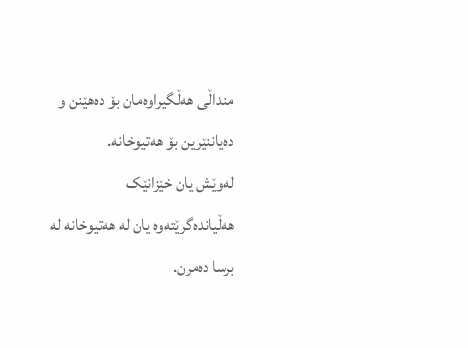منداڵی هەڵگیراوەمان بۆ دەهێنن و دەیاننێرین بۆ هەتیوخانە.
لەوێش یان خێزانێک هەڵیاندەگرێتەوە یان لە هەتیوخانە لە برسا دەمرن.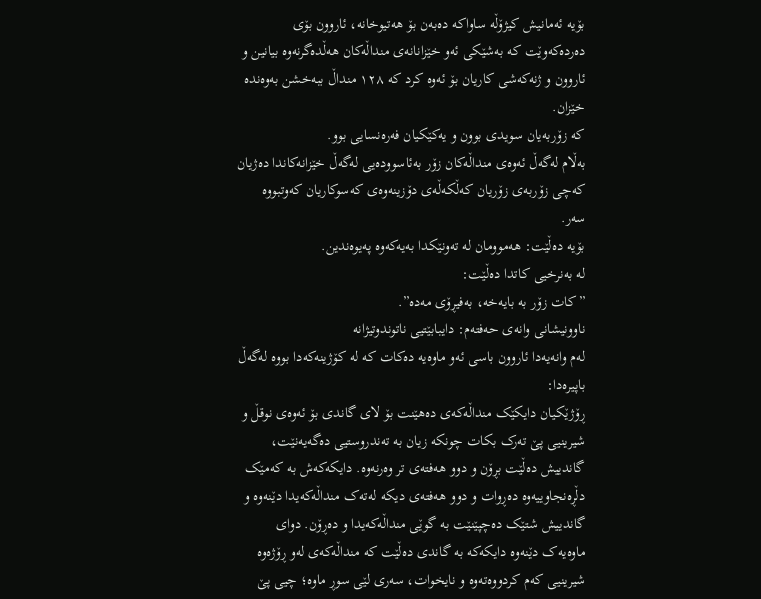بۆیە ئەمانیش کیژۆڵە ساواکە دەبەن بۆ هەتیوخانە، ئاروون بۆی دەردەکەوێت کە بەشێکی ئەو خێزانانەی منداڵەکان هەڵدەگرنەوە بیانین و ئاروون و ژنەکەشی کاریان بۆ ئەوە کرد کە ۱۲۸ منداڵ ببەخشن بەوەندە خێزان.
کە زۆربەیان سویدی بوون و یەکێکیان فەرەنسایی بوو.
بەڵام لەگەڵ ئەوەی منداڵەکان زۆر بەئاسوودەیی لەگەڵ خێزانەکاندا دەژیان كەچی زۆربەی زۆریان کەڵکەڵەی دۆزینەوەی کەسوکاریان کەوتبووە سەر.
بۆیە دەڵێت: هەموومان لە تەونێکدا بەیەکەوە پەیوەندین.
لە بەنرخیی کاتدا دەڵێت:
”کات زۆر بە بایەخە، بەفیڕۆی مەدە”.
ناوونیشانی وانەی حەفتەم: دایبابێتیی ناتوندوتیژانە
لەم وانەیەدا ئاروون باسی ئەو ماوەیە دەکات کە لە کۆژینەکەدا بووە لەگەڵ باپیرەدا:
ڕۆژێکیان دایکێک منداڵەکەی دەهێنت بۆ لای گاندی بۆ ئەوەی نوقڵ و شیرینیی پێ تەرک بکات چونکە زیان بە تەندروستیی دەگەیەنێت، گاندییش دەڵێت بڕۆن و دوو هەفتەی تر وەرنەوە. دایکەکەش بە کەمێک دڵڕەنجاوییەوە دەڕوات و دوو هەفتەی دیکە لەتەک منداڵەکەیدا دێنەوە و گاندییش شتێک دەچپێنێت بە گوێی منداڵەکەیدا و دەڕۆن. دوای ماوەیەک دێنەوە دایکەکە بە گاندی دەڵێت کە منداڵەکەی لەو ڕۆژەوە شیرینیی کەم کردووەتەوە و نایخوات، سەری لێی سوڕ ماوە؛ چیی پێ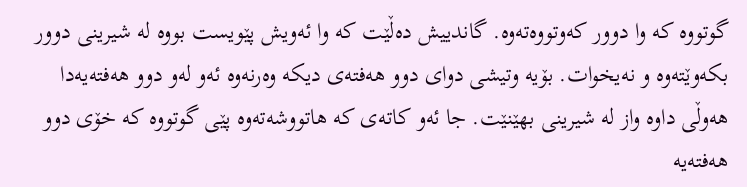گوتووە کە وا دوور کەوتووەتەوە. گاندییش دەڵێت کە وا ئەویش پێویست بووە لە شیرینی دوور بکەوێتەوە و نەیخوات. بۆیە وتیشی دوای دوو هەفتەی دیکە وەرنەوە ئەو لەو دوو هەفتەیەدا هەوڵی داوە واز لە شیرینی بهێنێت. جا ئەو کاتەی کە هاتووشەتەوە پێی گوتووە کە خۆی دوو هەفتەیە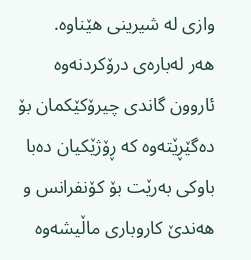وازی لە شیرینی هێناوە.
هەر لەبارەی درۆکردنەوە ئاروون گاندی چیرۆکێکمان بۆ دەگێڕێتەوە کە ڕۆژێکیان دەبا باوکی بەرێت بۆ کۆنفرانس و هەندێ کاروباری ماڵیشەوە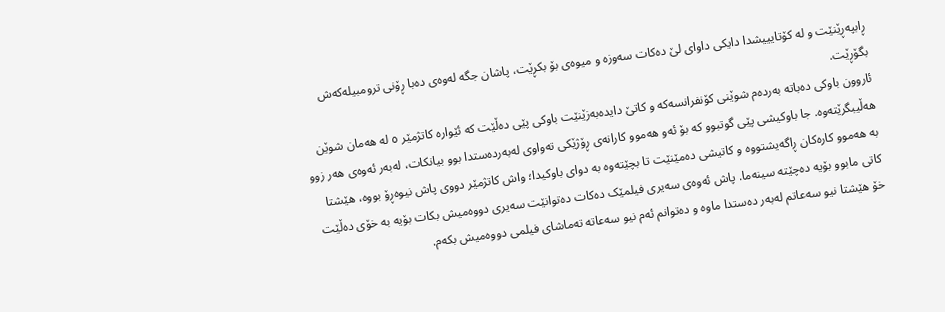ڕابپەڕێنێت و لە کۆتایییشدا دایکی داوای لێ دەکات سەوزە و میوەی بۆ بکڕێت، پاشان جگە لەوەی دەبا ڕۆنی ترومبیلەکەش بگۆڕێت.
ئاروون باوکی دەباتە بەردەم شوێنی کۆنفرانسەکە و کاتێ دایدەبەزێنێت باوکی پێی دەڵێت کە ئێوارە کاتژمێر ٥ لە هەمان شوێن هەڵیبگرێتەوە. جا باوکیشی پێی گوتبوو کە بۆ ئەو هەموو کارانەی ڕۆژێکی تەواوی لەبەردەستدا بوو بیانکات، لەبەر ئەوەی هەر زوو بە هەموو کارەکان ڕاگەیشتووە و کاتیشی دەمێنێت تا بچێتەوە بە دوای باوکیدا؛ واش کاتژمێر دووی پاش نیوەڕۆ بووە، هێشتا کاتی مابوو بۆیە دەچێتە سینەما. پاش ئەوەی سەیری فیلمێک دەکات دەتوانێت سەیری دووەمیش بکات بۆیە بە خۆی دەڵێت خۆ هێشتا نیو سەعاتم لەبەر دەستدا ماوە و دەتوانم ئەم نیو سەعاتە تەماشای فیلمی دووەمیش بکەم.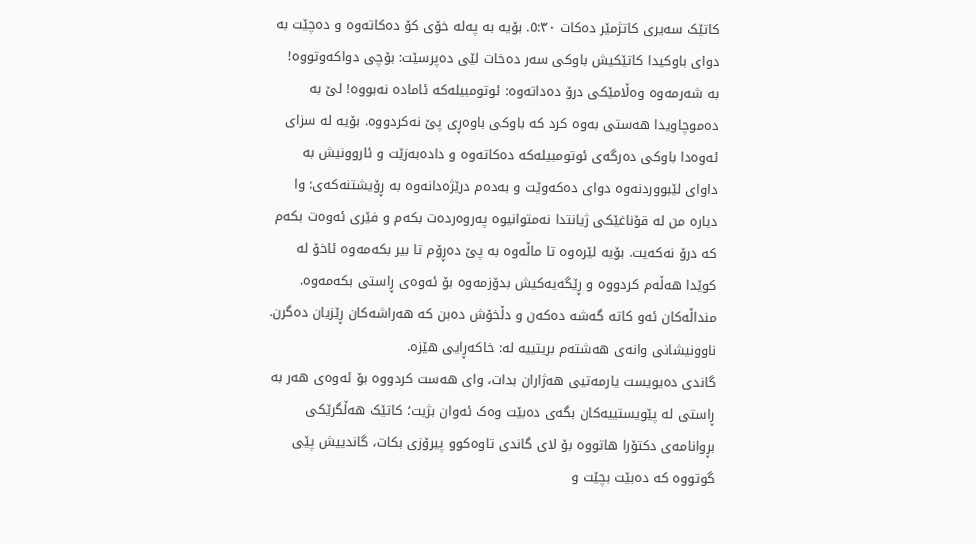کاتێک سەیری کاتژمێر دەکات ٥:۳٠. بۆیە بە پەلە خۆی کۆ دەکاتەوە و دەچێت بە دوای باوکیدا کاتێکیش باوکی سەر دەخات لێی دەپرسێت: بۆچی دواکەوتووە!
بە شەرمەوە وەڵامێکی درۆ دەداتەوە: ئوتومبیلەکە ئامادە نەبووە! لێ بە دەموچاویدا هەستی بەوە کرد کە باوکی باوەڕی پێ نەکردووە. بۆیە لە سزای ئەوەدا باوکی دەرگەی ئوتومبیلەکە دەکاتەوە و دادەبەزێت و ئاروونیش بە داوای لێبووردنەوە دوای دەکەوێت و بەدەم درێژەدانەوە بە ڕۆیشتنەکەی: وا دیارە من لە قۆناغێکی ژیانتدا نەمتوانیوە پەروەردەت بکەم و فێری ئەوەت بکەم کە درۆ نەکەیت. بۆیە لێرەوە تا ماڵەوە بە پێ دەڕۆم تا بیر بکەمەوە ئاخۆ لە کوێدا هەڵەم کردووە و ڕێگەیەکیش بدۆزمەوە بۆ ئەوەی ڕاستی بکەمەوە.
منداڵەکان ئەو کاتە گەشە دەکەن و دڵخۆش دەبن کە هەراشەکان ڕێزیان دەگرن.
ناوونیشانی وانەی هەشتەم بریتییە لە: خاکەڕایی هێزە.
گاندی دەیویست یارمەتیی هەژاران بدات، وای هەست کردووە بۆ ئەوەی هەر بە ڕاستی لە پێویستییەکان بگەی دەبێت وەک ئەوان بژیت؛ کاتێک هەڵگرێکی بڕوانامەی دکتۆرا هاتووە بۆ لای گاندی تاوەکوو پیرۆزی بکات، گاندییش پێی گوتووە کە دەبێت بچێت و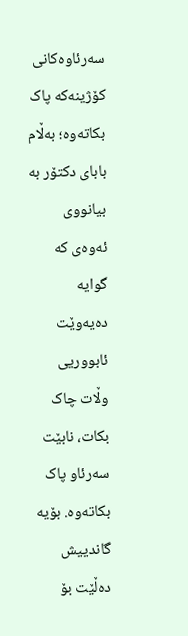سەرئاوەکانی کۆژینەکە پاک بکاتەوە؛ بەڵام بابای دکتۆر بە بیانووی ئەوەی کە گوایە دەیەوێت ئابووریی وڵات چاک بکات، نابێت سەرئاو پاک بکاتەوە. بۆیە گاندییش دەڵێت بۆ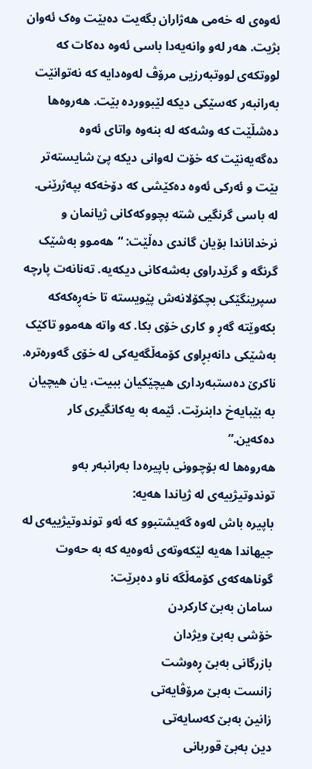ئەوەی لە خەمی هەژاران بگەیت دەبێت وەک ئەوان بژیت. هەر لەو وانەیەدا باسی ئەوە دەکات کە لووتکەی لووتبەرزیی مرۆڤ لەوەدایە کە نەتوانێت بەرانبەر کەسێکی دیکە لێبووردە بێت. هەروەها دەشڵێت کە وشەکە لە بنەوە واتای ئەوە دەگەیەنێت کە خۆت لەوانی دیکە پێ شایستەتر بێت و ئەرکی ئەوە دەکێشی کە دۆخەکە بپەژرێنی.
لە باسی گرنگیی شتە بچووکەکانی ژیانمان و نرخداناندا بۆیان گاندی دەڵێت: “هەموو بەشێک گرنگە و گرێدراوی بەشەکانی دیکەیە. تەنانەت پارچە سپرینگێکی بچکۆلانەش پێویستە تا خەڕەکەکە بکەوێتە گەڕ و کاری خۆی بکا. کە واتە هەموو تاکێک بەشێکی دانەبڕاوی کۆمەڵگەیەکی لە خۆی گەورەترە. ناکرێ دەستبەرداری هیچێکیان ببیت، یان هیچیان بە بێبایەخ دابنرێت. ئێمە بە یەکانگیری کار دەکەین.”
هەروەها لە بۆچوونی باپیرەدا بەرانبەر بەو توندوتیژییەی لە ژیاندا هەیە:
باپیرە باش لەوە گەیشتبوو کە ئەو توندوتیژییەی لە جیهاندا هەیە لێکەوتەی ئەوەیە کە بە حەوت گوناهەکەی کۆمەڵگە ناو دەبرێت:
سامان بەبێ کارکردن
خۆشی بەبێ ویژدان
بازرگانی بەبێ ڕەوشت
زانست بەبێ مرۆڤایەتی
زانین بەبێ کەسایەتی
دین بەبێ قوربانی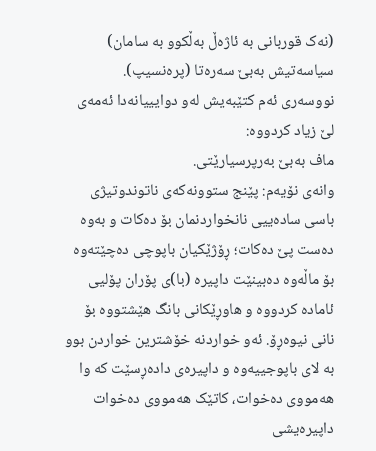(نەک قوربانی بە ئاژەڵ بەڵکوو بە سامان)
سیاسەتیش بەبێ سەرەتا (پرەنسیپ).
نووسەری ئەم کتێبەیش لەو دوایییانەدا ئەمەی لێ زیاد کردووە:
ماف بەبێ بەرپرسیارێتی.
وانەی نۆیەم: پێنج ستوونەکەی ناتوندوتیژی
باسی سادەییی نانخواردنمان بۆ دەکات و بەوە دەست پێ دەکات؛ ڕۆژێکیان باپوچی دەچێتەوە بۆ ماڵەوە دەبینێت داپیرە (با)ی پۆران پۆلیی ئامادە کردووە و هاوڕێکانی بانگ هێشتووە بۆ نانی نیوەڕۆ. ئەو خواردنە خۆشترین خواردن بوو بە لای باپوجییەوە و داپیرەی دادەڕسێت کە وا هەمووی دەخوات، کاتێک هەمووی دەخوات داپیرەیشی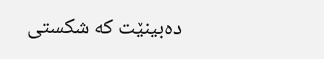دەبینێت کە شکستی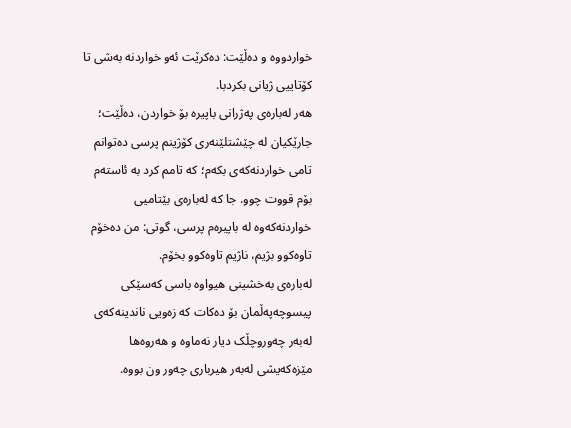خواردووە و دەڵێت: دەکرێت ئەو خواردنە بەشی تا کۆتاییی ژیانی بکردبا.
هەر لەبارەی پەژرانی باپیرە بۆ خواردن، دەڵێت؛ جارێکیان لە چێشتلێنەری کۆژینم پرسی دەتوانم تامی خواردنەکەی بکەم؛ کە تامم کرد بە ئاستەم بۆم قووت چوو. جا کە لەبارەی بێتامیی خواردنەکەوە لە باپیرەم پرسی، گوتی: من دەخۆم تاوەکوو بژیم، ناژیم تاوەکوو بخۆم.
لەبارەی بەخشینی هیواوە باسی کەسێکی پیسوچەپەڵمان بۆ دەکات کە زەویی ناندینەکەی لەبەر چەوروچڵک دیار نەماوە و هەروەها مێزەکەیشی لەبەر هیرباری چەور ون بووە.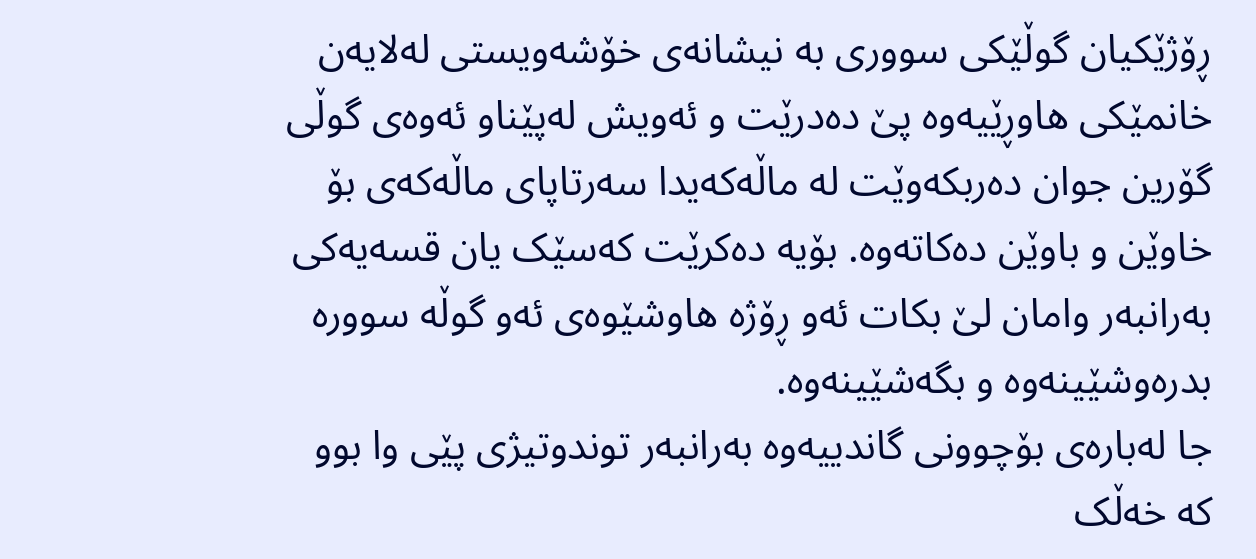ڕۆژێکیان گوڵێکی سووری بە نیشانەی خۆشەویستی لەلایەن خانمێکی هاوڕێیەوە پێ دەدرێت و ئەویش لەپێناو ئەوەی گوڵی گۆرین جوان دەربکەوێت لە ماڵەکەیدا سەرتاپای ماڵەکەی بۆ خاوێن و باوێن دەکاتەوە. بۆیە دەکرێت کەسێک یان قسەیەکی بەرانبەر وامان لێ بکات ئەو ڕۆژە هاوشێوەی ئەو گوڵە سوورە بدرەوشێینەوە و بگەشێینەوە.
جا لەبارەی بۆچوونی گاندییەوە بەرانبەر توندوتیژی پێی وا بوو کە خەڵک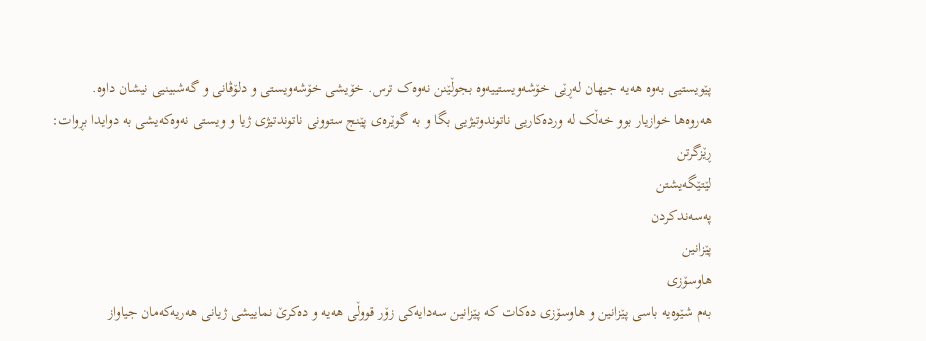پێویستیی بەوە هەیە جیهان لەڕێی خۆشەویستییەوە بجوڵێنن نەوەک ترس. خۆیشی خۆشەویستی و دلۆڤانی و گەشبینیی نیشان داوە.
هەروەها خوازیار بوو خەڵک لە وردەکاریی ناتوندوتیژیی بگا و بە گوێرەی پێنج ستوونی ناتوندتیژی ژیا و ویستی نەوەکەیشی بە دوایدا بڕوات:
ڕێزگرتن
لێتێگەیشتن
پەسەندکردن
پێزانین
هاوسۆزی
بەم شێوەیە باسی پێزانین و هاوسۆزی دەکات کە پێزانین سەدایەکی زۆر قووڵی هەیە و دەکرێ نماییشی ژیانی هەریەکەمان جیاواز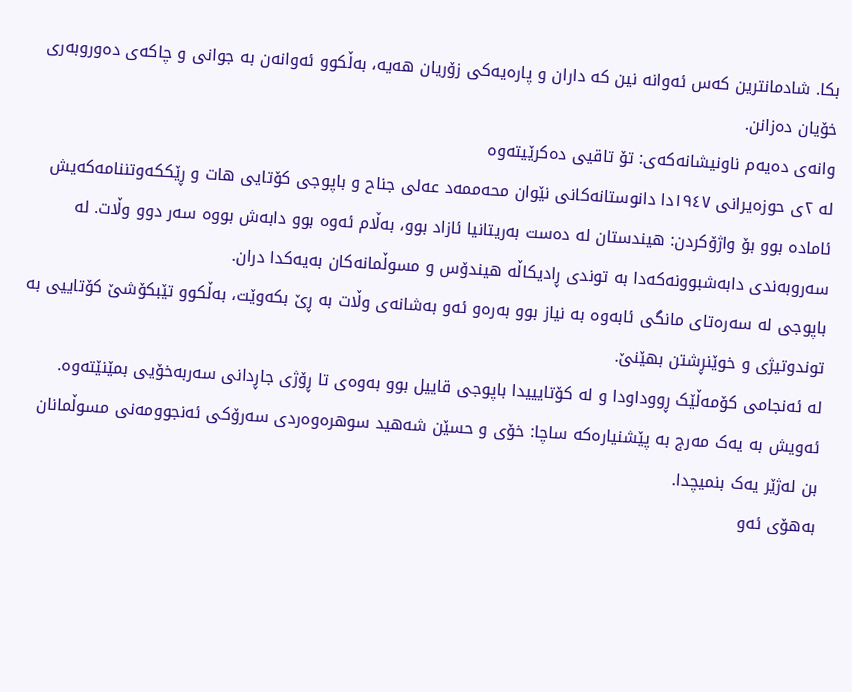بکا. شادمانترین کەس ئەوانە نین کە داران و پارەیەکی زۆریان هەیە، بەڵکوو ئەوانەن بە جوانی و چاکەی دەوروبەری خۆیان دەزانن.
وانەی دەیەم ناونیشانەکەی: تۆ تاقیی دەکرێیتەوە
لە ۲ی حوزەیرانی ۱۹٤۷دا دانوستانەکانی نێوان محەممەد عەلی جناح و باپوجی کۆتایی هات و ڕێککەوتننامەکەیش ئامادە بوو بۆ واژۆکردن: هیندستان لە دەست بەریتانیا ئازاد بوو، بەڵام ئەوە بوو دابەش بووە سەر دوو وڵات. لە سەروبەندی دابەشبوونەکەدا بە توندی ڕادیکاڵە هیندۆس و مسوڵمانەکان بەیەکدا دران.
باپوجی لە سەرەتای مانگی ئابەوە بە نیاز بوو بەرەو ئەو بەشانەی وڵات بە ڕێ بکەوێت، بەڵکوو تێبکۆشێ کۆتاییی بە توندوتیژی و خوێنڕشتن بهێنێ.
لە ئەنجامی کۆمەڵێک ڕووداودا و لە کۆتایییدا باپوجی قاییل بوو بەوەی تا ڕۆژی جاڕدانی سەربەخۆیی بمێنێتەوە. ئەویش بە یەک مەرج بە پێشنیارەکە ساچا: خۆی و حسێن شەهید سوهرەوەردی سەرۆکی ئەنجوومەنی مسوڵمانان بن لەژێر یەک بنمیچدا.
بەهۆی ئەو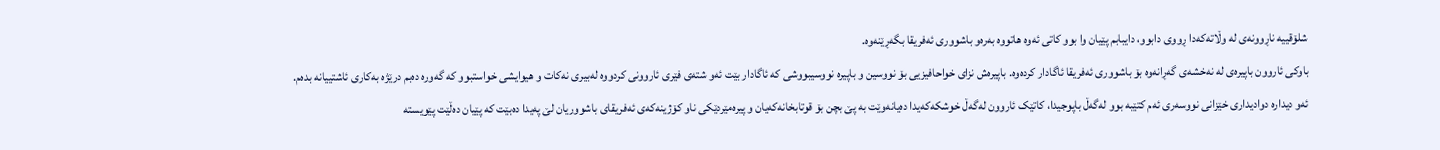شلۆقییە ناڕوونەی لە وڵاتەکەدا ڕووی دابوو، دایبابم پێیان وا بوو کاتی ئەوە هاتووە بەرەو باشووری ئەفریقا بگەڕێنەوە.
باوکی ئاروون باپیرەی لە نەخشەی گەڕانەوە بۆ باشووری ئەفریقا ئاگادار کردەوە. باپیرەش نزای خواحافیزیی بۆ نووسین و باپیرە نووسیبووشی کە ئاگادار بێت ئەو شتەی فێری ئاروونی کردووە لەبیری نەکات و هیوایشی خواستبوو کە گەورە دەبم درێژە بەکاری ئاشتییانە بدەم.
ئەو دیدارە دوادیداری خێزانی نووسەری ئەم کتێبە بوو لەگەڵ باپوجیدا، کاتێک ئاروون لەگەڵ خوشکەکەیدا دەیانەوێت بە پێ بچن بۆ قوتابخانەکەیان و پیرەمێردێکی ناو کۆژینەکەی ئەفریقای باشووریان لێ پەیدا دەبێت کە پێیان دەڵێت پێویستە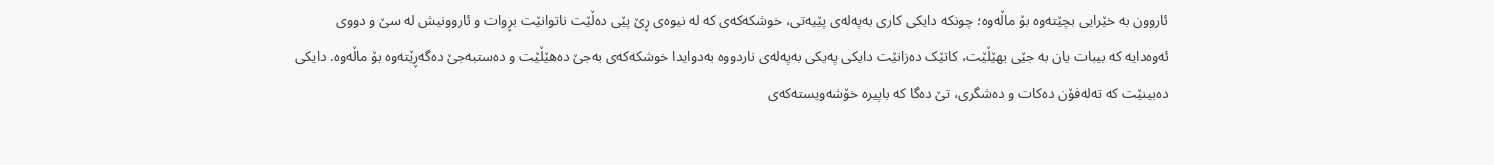ئاروون بە خێرایی بچێتەوە بۆ ماڵەوە؛ چونکە دایکی کاری بەپەلەی پێیەتی، خوشکەکەی کە لە نیوەی ڕێ پێی دەڵێت ناتوانێت بڕوات و ئاروونیش لە سێ و دووی ئەوەدایە کە بیبات یان بە جێی بهێڵێت، کاتێک دەزانێت دایکی پەیکی بەپەلەی ناردووە بەدوایدا خوشکەکەی بەجێ دەهێڵێت و دەستبەجێ دەگەڕێتەوە بۆ ماڵەوە. دایکی دەبینێت کە تەلەفۆن دەکات و دەشگری، تێ دەگا کە باپیرە خۆشەویستەکەی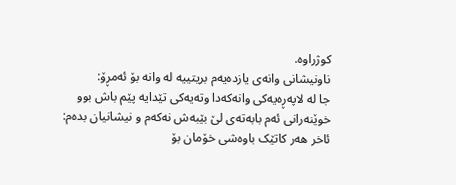کوژراوە.
ناونیشانی وانەی یازدەیەم بریتییە لە وانە بۆ ئەمڕۆ:
جا لە لاپەڕەیەکی وانەکەدا وتەیەکی تێدایە پێم باش بوو خوێنەرانی ئەم بابەتەی لێ بێبەش نەکەم و نیشانیان بدەم:
ئاخر هەر کاتێک باوەشی خۆمان بۆ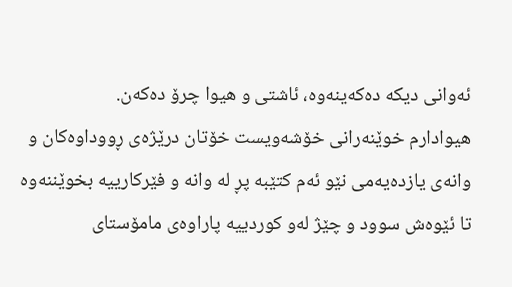ئەوانی دیکە دەکەینەوە، ئاشتی و هیوا چرۆ دەکەن.
هیوادارم خوێنەرانی خۆشەویست خۆتان درێژەی ڕووداوەکان و وانەی یازدەیەمی نێو ئەم کتێبە پڕ لە وانە و فێرکارییە بخوێننەوە تا ئێوەش سوود و چێژ لەو کوردییە پاراوەی مامۆستای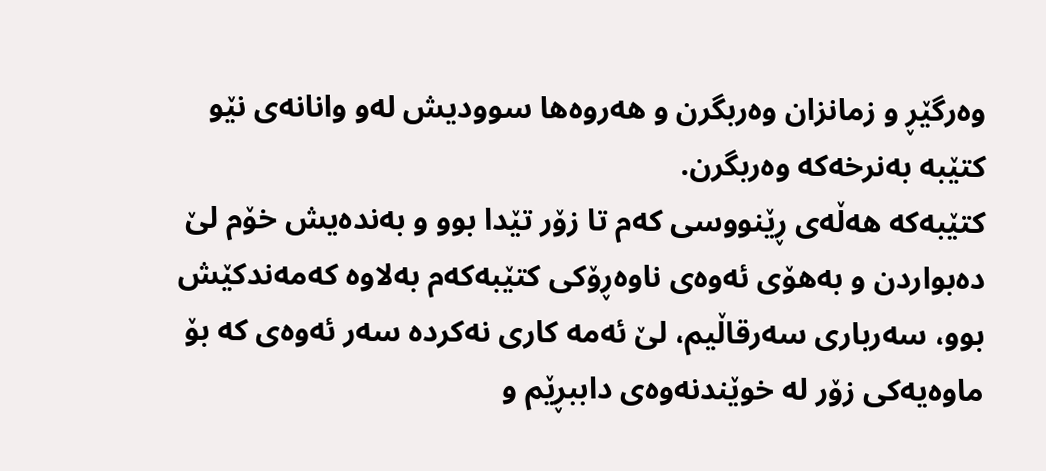وەرگێڕ و زمانزان وەربگرن و هەروەها سوودیش لەو وانانەی نێو کتێبە بەنرخەکە وەربگرن.
کتێبەکە هەڵەی ڕێنووسی کەم تا زۆر تێدا بوو و بەندەیش خۆم لێ دەبواردن و بەهۆی ئەوەی ناوەڕۆکی کتێبەکەم بەلاوە کەمەندکێش بوو، سەرباری سەرقاڵیم، لێ ئەمە کاری نەکردە سەر ئەوەی کە بۆ ماوەیەکی زۆر لە خوێندنەوەی داببڕێم و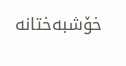خۆشبەختانە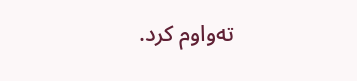تەواوم کرد.